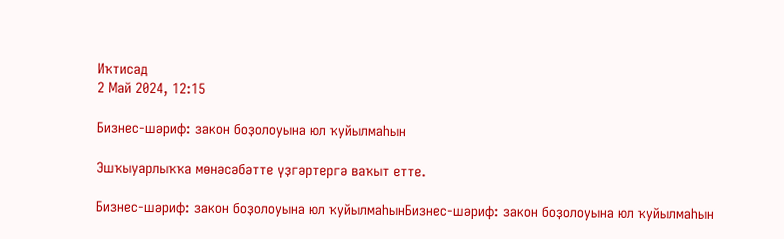Иҡтисад
2 Май 2024, 12:15

Бизнес-шәриф: закон боҙолоуына юл ҡуйылмаһын

Эшҡыуарлыҡҡа мөнәсәбәтте үҙгәртергә ваҡыт етте.

Бизнес-шәриф: закон боҙолоуына юл ҡуйылмаһынБизнес-шәриф: закон боҙолоуына юл ҡуйылмаһын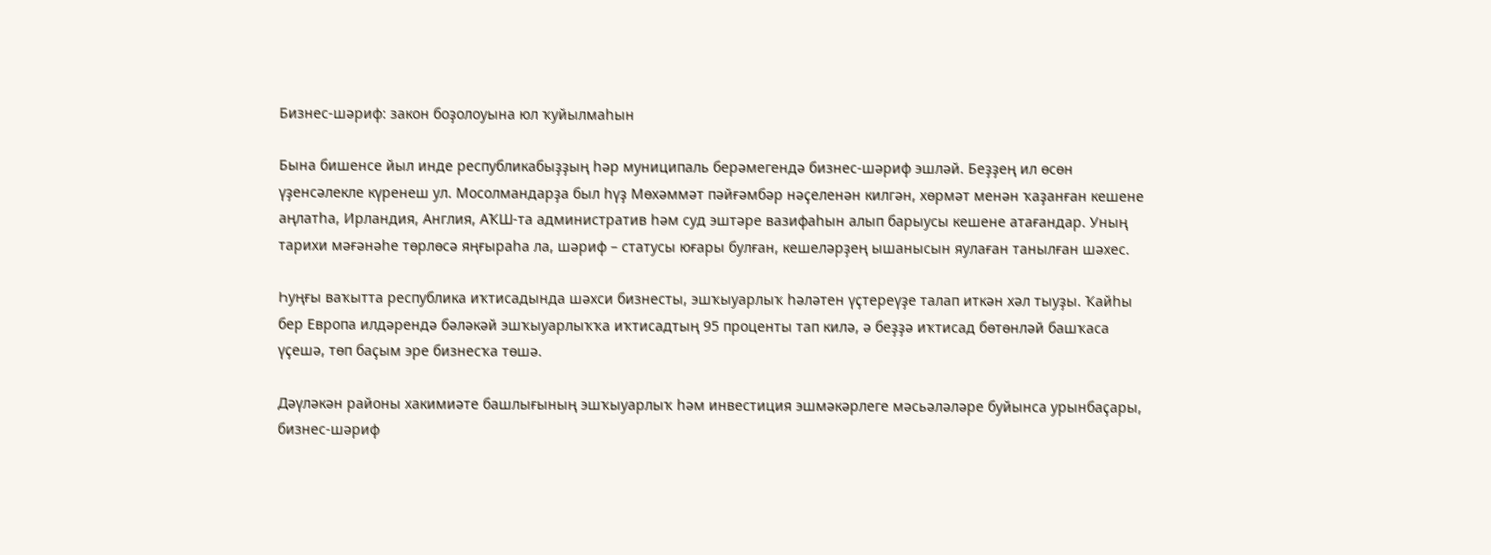Бизнес-шәриф: закон боҙолоуына юл ҡуйылмаһын

Бына бишенсе йыл инде республикабыҙҙың һәр муниципаль берәмегендә бизнес-шәриф эшләй. Беҙҙең ил өсөн үҙенсәлекле күренеш ул. Мосолмандарҙа был һүҙ Мөхәммәт пәйғәмбәр нәҫеленән килгән, хөрмәт менән ҡаҙанған кешене аңлатһа, Ирландия, Англия, АҠШ-та административ һәм суд эштәре вазифаһын алып барыусы кешене атағандар. Уның тарихи мәғәнәһе төрлөсә яңғыраһа ла, шәриф – статусы юғары булған, кешеләрҙең ышанысын яулаған танылған шәхес.

Һуңғы ваҡытта республика иҡтисадында шәхси бизнесты, эшҡыуарлыҡ һәләтен үҫтереүҙе талап иткән хәл тыуҙы. Ҡайһы бер Европа илдәрендә бәләкәй эшҡыуарлыҡҡа иҡтисадтың 95 проценты тап килә, ә беҙҙә иҡтисад бөтөнләй башҡаса үҫешә, төп баҫым эре бизнесҡа төшә.

Дәүләкән районы хакимиәте башлығының эшҡыуарлыҡ һәм инвестиция эшмәкәрлеге мәсьәләләре буйынса урынбаҫары, бизнес-шәриф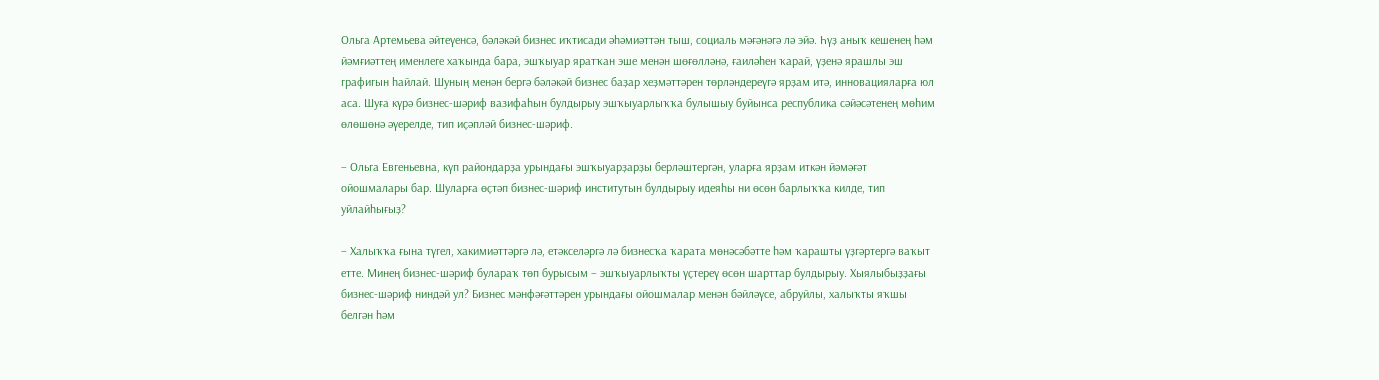Ольга Артемьева әйтеүенсә, бәләкәй бизнес иҡтисади әһәмиәттән тыш, социаль мәғәнәгә лә эйә. Һүҙ аныҡ кешенең һәм йәмғиәттең именлеге хаҡында бара, эшҡыуар яратҡан эше менән шөғөлләнә, ғаиләһен ҡарай, үҙенә ярашлы эш графигын һайлай. Шуның менән бергә бәләкәй бизнес баҙар хеҙмәттәрен төрләндереүгә ярҙам итә, инновацияларға юл аса. Шуға күрә бизнес-шәриф вазифаһын булдырыу эшҡыуарлыҡҡа булышыу буйынса республика сәйәсәтенең мөһим өлөшөнә әүерелде, тип иҫәпләй бизнес-шәриф.

– Ольга Евгеньевна, күп райондарҙа урындағы эшҡыуарҙарҙы берләштергән, уларға ярҙам иткән йәмәғәт ойошмалары бар. Шуларға өҫтәп бизнес-шәриф институтын булдырыу идеяһы ни өсөн барлыҡҡа килде, тип уйлайһығыҙ?

– Халыҡҡа ғына түгел, хакимиәттәргә лә, етәкселәргә лә бизнесҡа ҡарата мөнәсәбәтте һәм ҡарашты үҙгәртергә ваҡыт етте. Минең бизнес-шәриф булараҡ төп бурысым – эшҡыуарлыҡты үҫтереү өсөн шарттар булдырыу. Хыялыбыҙҙағы бизнес-шәриф ниндәй ул? Бизнес мәнфәғәттәрен урындағы ойошмалар менән бәйләүсе, абруйлы, халыҡты яҡшы белгән һәм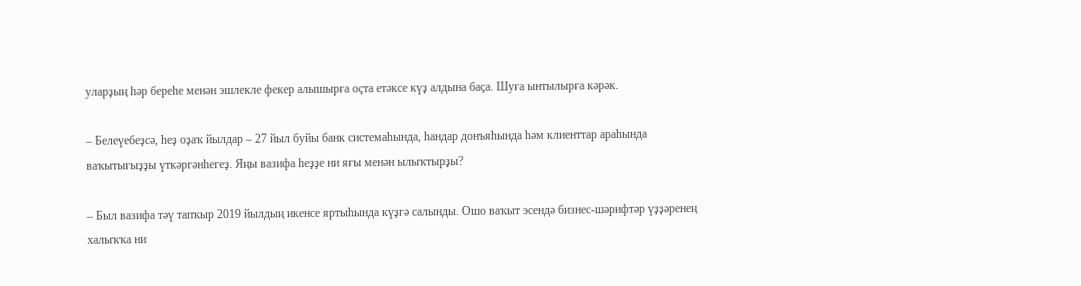уларҙың һәр береһе менән эшлекле фекер алышырға оҫта етәксе күҙ алдына баҫа. Шуға ынтылырға кәрәк.

– Белеүебеҙсә, һеҙ оҙаҡ йылдар – 27 йыл буйы банк системаһында, һандар донъяһында һәм клиенттар араһында ваҡытығыҙҙы үткәргәнһегеҙ. Яңы вазифа һеҙҙе ни яғы менән ылыҡтырҙы?

– Был вазифа тәү тапҡыр 2019 йылдың икенсе яртыһында күҙгә салынды. Ошо ваҡыт эсендә бизнес-шәрифтәр үҙҙәренең халыҡҡа ни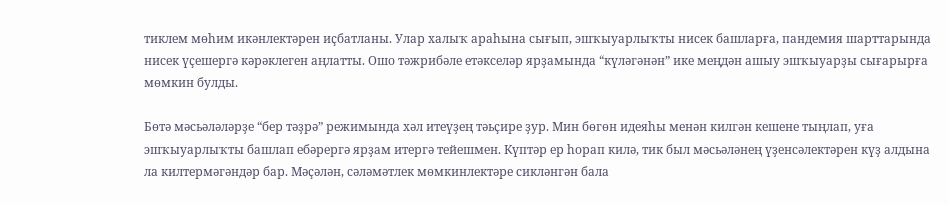тиклем мөһим икәнлектәрен иҫбатланы. Улар халыҡ араһына сығып, эшҡыуарлыҡты нисек башларға, пандемия шарттарында нисек үҫешергә кәрәклеген аңлатты. Ошо тәжрибәле етәкселәр ярҙамында “күләгәнән” ике меңдән ашыу эшҡыуарҙы сығарырға мөмкин булды.

Бөтә мәсьәләләрҙе “бер тәҙрә” режимында хәл итеүҙең тәьҫире ҙур. Мин бөгөн идеяһы менән килгән кешене тыңлап, уға эшҡыуарлыҡты башлап ебәрергә ярҙам итергә тейешмен. Күптәр ер һорап килә, тик был мәсьәләнең үҙенсәлектәрен күҙ алдына ла килтермәгәндәр бар. Мәҫәлән, сәләмәтлек мөмкинлектәре сикләнгән бала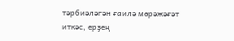тәрбиәләгән ғаилә мөрәжәғәт иткәс, ерҙең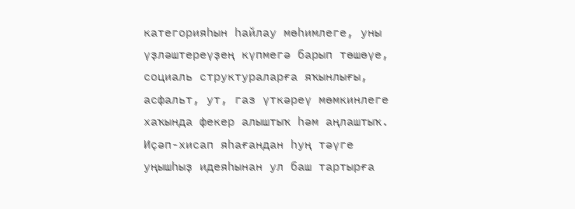категорияһын һайлау мөһимлеге, уны үҙләштереүҙең күпмегә барып төшөүе, социаль структураларға яҡынлығы, асфальт, ут, газ үткәреү мөмкинлеге хаҡында фекер алыштыҡ һәм аңлаштыҡ. Иҫәп-хисап яһағандан һуң тәүге уңышһыҙ идеяһынан ул баш тартырға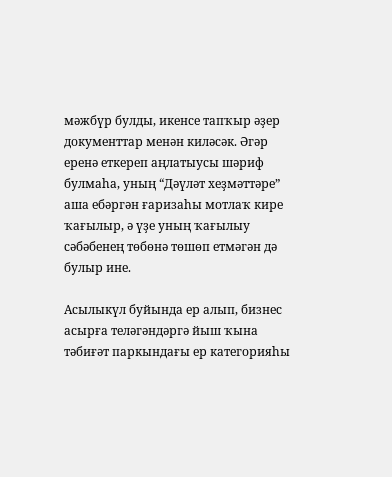мәжбүр булды, икенсе тапҡыр әҙер документтар менән киләсәк. Әгәр еренә еткереп аңлатыусы шәриф булмаһа, уның “Дәүләт хеҙмәттәре” аша ебәргән ғаризаһы мотлаҡ кире ҡағылыр, ә үҙе уның ҡағылыу сәбәбенең төбөнә төшөп етмәгән дә булыр ине.

Асылыкүл буйында ер алып, бизнес асырға теләгәндәргә йыш ҡына тәбиғәт паркындағы ер категорияһы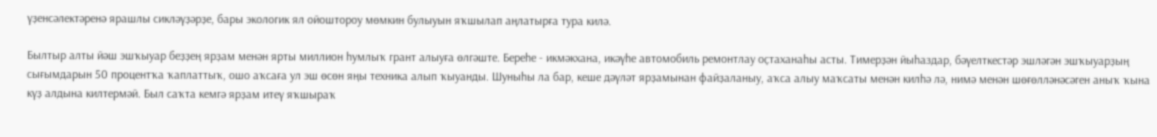үҙенсәлектәренә ярашлы сикләүҙәрҙе, бары экологик ял ойоштороу мөмкин булыуын яҡшылап аңлатырға тура килә.

Былтыр алты йәш эшҡыуар беҙҙең ярҙам менән ярты миллион һумлыҡ грант алыуға өлгәште. Береһе - икмәкхана, икәүһе автомобиль ремонтлау оҫтаханаһы асты. Тимерҙән йыһаздар, бәүелткестәр эшләгән эшҡыуарҙың сығымдарын 50 процентҡа ҡаплаттыҡ, ошо аҡсаға ул эш өсөн яңы техника алып ҡыуанды. Шуныһы ла бар, кеше дәүләт ярҙамынан файҙаланыу, аҡса алыу маҡсаты менән килһә лә, нимә менән шөғөлләнәсәген аныҡ ҡына күҙ алдына килтермәй. Был саҡта кемгә ярҙам итеү яҡшыраҡ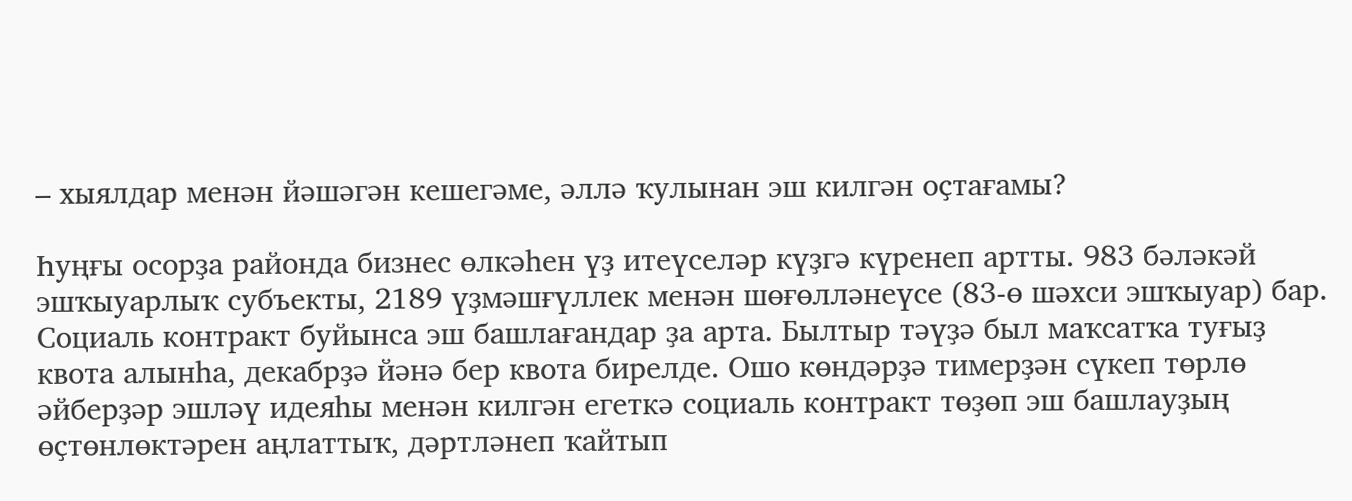– хыялдар менән йәшәгән кешегәме, әллә ҡулынан эш килгән оҫтағамы?

Һуңғы осорҙа районда бизнес өлкәһен үҙ итеүселәр күҙгә күренеп артты. 983 бәләкәй эшҡыуарлыҡ субъекты, 2189 үҙмәшғүллек менән шөғөлләнеүсе (83-ө шәхси эшҡыуар) бар. Социаль контракт буйынса эш башлағандар ҙа арта. Былтыр тәүҙә был маҡсатҡа туғыҙ квота алынһа, декабрҙә йәнә бер квота бирелде. Ошо көндәрҙә тимерҙән сүкеп төрлө әйберҙәр эшләү идеяһы менән килгән егеткә социаль контракт төҙөп эш башлауҙың өҫтөнлөктәрен аңлаттыҡ, дәртләнеп ҡайтып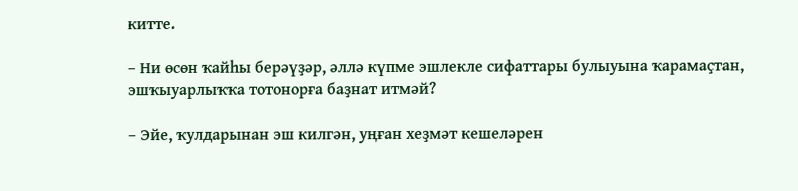китте.

– Ни өсөн ҡайһы берәүҙәр, әллә күпме эшлекле сифаттары булыуына ҡарамаҫтан, эшҡыуарлыҡҡа тотонорға баҙнат итмәй?

– Эйе, ҡулдарынан эш килгән, уңған хеҙмәт кешеләрен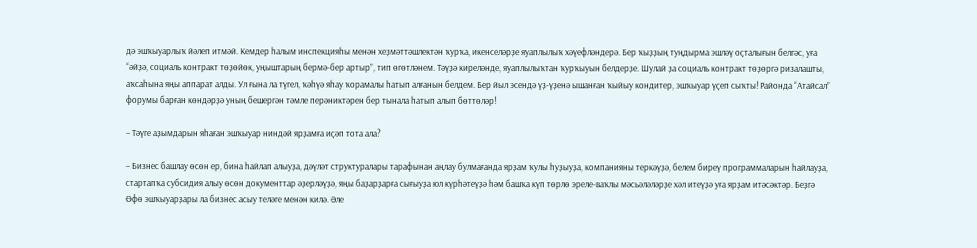дә эшҡыуарлыҡ йәлеп итмәй. Кемдер һалым инспекцияһы менән хеҙмәттәшлектән ҡурҡа, икенселәрҙе яуаплылыҡ хәүефләндерә. Бер ҡыҙҙың туңдырма эшләү оҫталығын белгәс, уға “әйҙә, социаль контракт төҙөйөк, уңыштарың бермә-бер артыр”, тип өгөтләнем. Тәүҙә киреләнде, яуаплылыҡтан ҡурҡыуын белдерҙе. Шулай ҙа социаль контракт төҙөргә ризалашты, аҡсаһына яңы аппарат алды. Ул ғына ла түгел, ҡәһүә яһау ҡорамалы һатып алғанын белдем. Бер йыл эсендә үҙ-үҙенә ышанған ҡыйыу кондитер, эшҡыуар үҫеп сыҡты! Районда “Атайсал” форумы барған көндәрҙә уның бешергән тәмле перәниктәрен бер тынала һатып алып бөттөләр!

– Тәүге аҙымдарын яһаған эшҡыуар ниндәй ярҙамға иҫәп тота ала?

– Бизнес башлау өсөн ер, бина һайлап алыуҙа, дәүләт структуралары тарафынан аңлау булмағанда ярҙам ҡулы һуҙыуҙа, компанияны теркәүҙә, белем биреү программаларын һайлауҙа, стартапҡа субсидия алыу өсөн документтар әҙерләүҙә, яңы баҙарҙарға сығыуҙа юл күрһәтеүҙә һәм башҡа күп төрлө эреле-ваҡлы мәсьәләләрҙе хәл итеүҙә уға ярҙам итәсәктәр. Беҙгә Өфө эшҡыуарҙары ла бизнес асыу теләге менән килә. Әле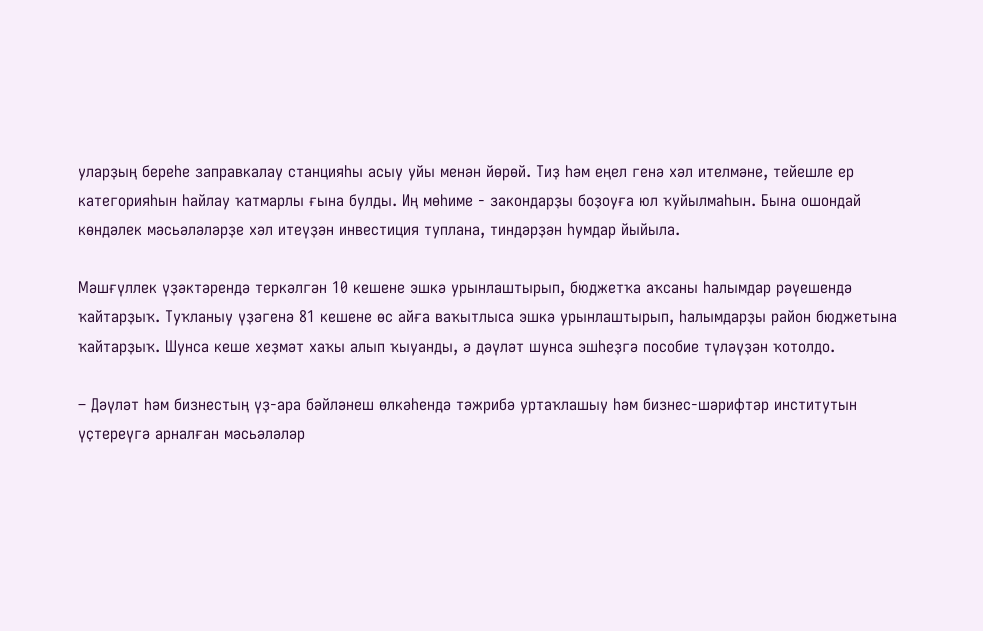уларҙың береһе заправкалау станцияһы асыу уйы менән йөрөй. Тиҙ һәм еңел генә хәл ителмәне, тейешле ер категорияһын һайлау ҡатмарлы ғына булды. Иң мөһиме - закондарҙы боҙоуға юл ҡуйылмаһын. Бына ошондай көндәлек мәсьәләләрҙе хәл итеүҙән инвестиция туплана, тиндәрҙән һумдар йыйыла.

Мәшғүллек үҙәктәрендә теркәлгән 10 кешене эшкә урынлаштырып, бюджетҡа аҡсаны һалымдар рәүешендә ҡайтарҙыҡ. Туҡланыу үҙәгенә 81 кешене өс айға ваҡытлыса эшкә урынлаштырып, һалымдарҙы район бюджетына ҡайтарҙыҡ. Шунса кеше хеҙмәт хаҡы алып ҡыуанды, ә дәүләт шунса эшһеҙгә пособие түләүҙән ҡотолдо.

– Дәүләт һәм бизнестың үҙ-ара бәйләнеш өлкәһендә тәжрибә уртаҡлашыу һәм бизнес-шәрифтәр институтын үҫтереүгә арналған мәсьәләләр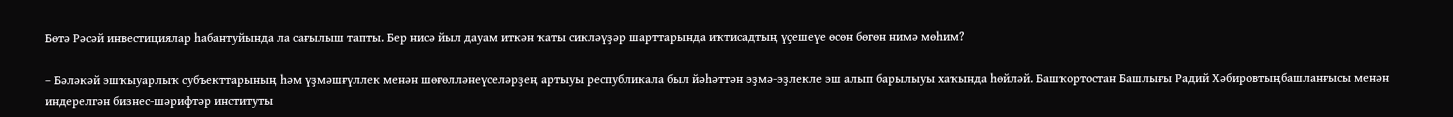Бөтә Рәсәй инвестициялар һабантуйында ла сағылыш тапты. Бер нисә йыл дауам иткән ҡаты сикләүҙәр шарттарында иҡтисадтың үҫешеүе өсөн бөгөн нимә мөһим?

– Бәләкәй эшҡыуарлыҡ субъекттарының һәм үҙмәшғүллек менән шөғөлләнеүселәрҙең артыуы республикала был йәһәттән эҙмә-эҙлекле эш алып барылыуы хаҡында һөйләй. Башҡортостан Башлығы Радий Хәбировтыңбашланғысы менән индерелгән бизнес-шәрифтәр институты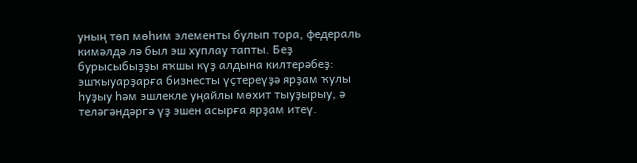уның төп мөһим элементы булып тора, федераль кимәлдә лә был эш хуплау тапты. Беҙ бурысыбыҙҙы яҡшы күҙ алдына килтерәбеҙ: эшҡыуарҙарға бизнесты үҫтереүҙә ярҙам ҡулы һуҙыу һәм эшлекле уңайлы мөхит тыуҙырыу, ә теләгәндәргә үҙ эшен асырға ярҙам итеү.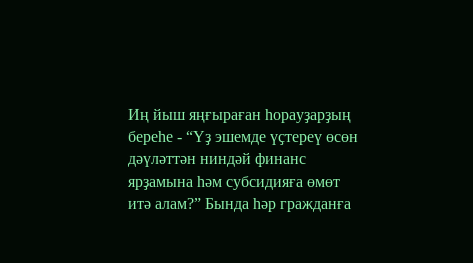Иң йыш яңғыраған һорауҙарҙың береһе - “Үҙ эшемде үҫтереү өсөн дәүләттән ниндәй финанс ярҙамына һәм субсидияға өмөт итә алам?” Бында һәр гражданға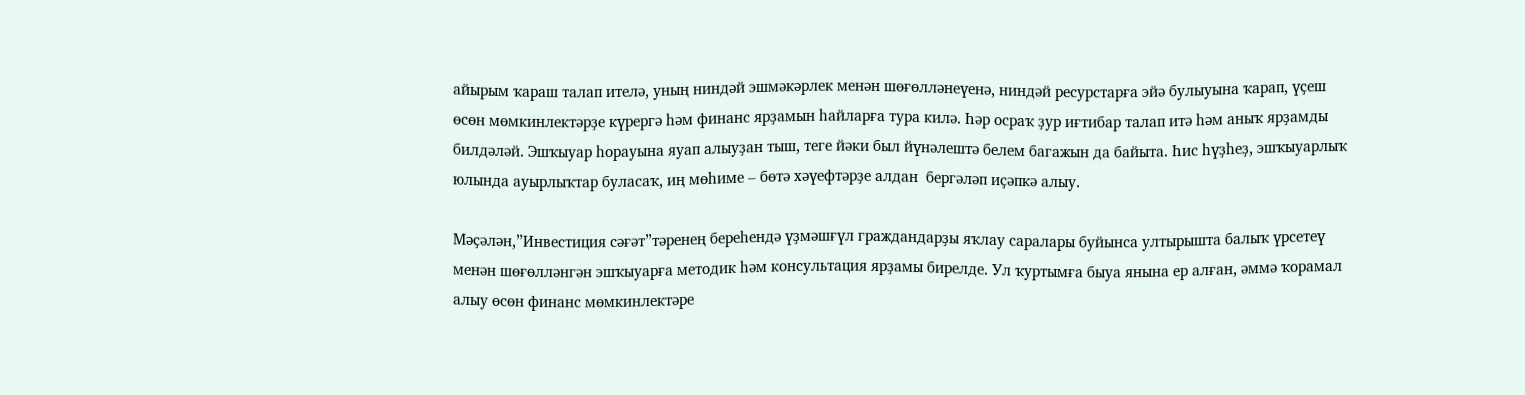айырым ҡараш талап ителә, уның ниндәй эшмәкәрлек менән шөғөлләнеүенә, ниндәй ресурстарға эйә булыуына ҡарап, үҫеш өсөн мөмкинлектәрҙе күрергә һәм финанс ярҙамын һайларға тура килә. Һәр осраҡ ҙур иғтибар талап итә һәм аныҡ ярҙамды билдәләй. Эшҡыуар һорауына яуап алыуҙан тыш, теге йәки был йүнәлештә белем багажын да байыта. Һис һүҙһеҙ, эшҡыуарлыҡ юлында ауырлыҡтар буласаҡ, иң мөһиме – бөтә хәүефтәрҙе алдан  бергәләп иҫәпкә алыу.

Мәҫәлән,”Инвестиция сәғәт”тәренең береһендә үҙмәшғүл граждандарҙы яҡлау саралары буйынса ултырышта балыҡ үрсетеү менән шөғөлләнгән эшҡыуарға методик һәм консультация ярҙамы бирелде. Ул ҡуртымға быуа янына ер алған, әммә ҡорамал алыу өсөн финанс мөмкинлектәре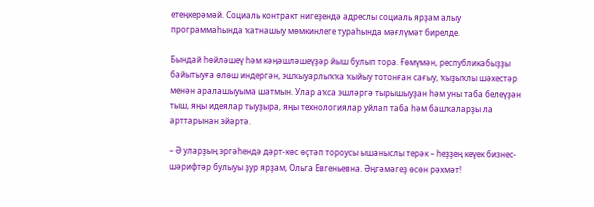етеңкерәмәй. Социаль контракт нигеҙендә адреслы социаль ярҙам алыу программаһында ҡатнашыу мөмкинлеге тураһында мәғлүмәт бирелде.

Бындай һөйләшеү һәм кәңәшләшеүҙәр йыш булып тора. Ғөмүмән, республикабыҙҙы байытыуға өлөш индергән, эшҡыуарлыҡҡа ҡыйыу тотонған сағыу, ҡыҙыҡлы шәхестәр менән аралашыуыма шатмын. Улар аҡса эшләргә тырышыуҙан һәм уны таба белеүҙән тыш, яңы идеялар тыуҙыра, яңы технологиялар уйлап таба һәм башҡаларҙы ла арттарынан эйәртә.

– Ә уларҙың эргәһендә дәрт-көс өҫтәп тороусы ышаныслы терәк – һеҙҙең кеүек бизнес-шәрифтәр булыуы ҙур ярҙам, Ольга Евгеньевна. Әңгәмәгеҙ өсөн рәхмәт!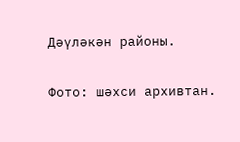Дәүләкән районы.

Фото: шәхси архивтан.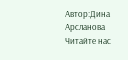Автор:Дина Арсланова
Читайте нас